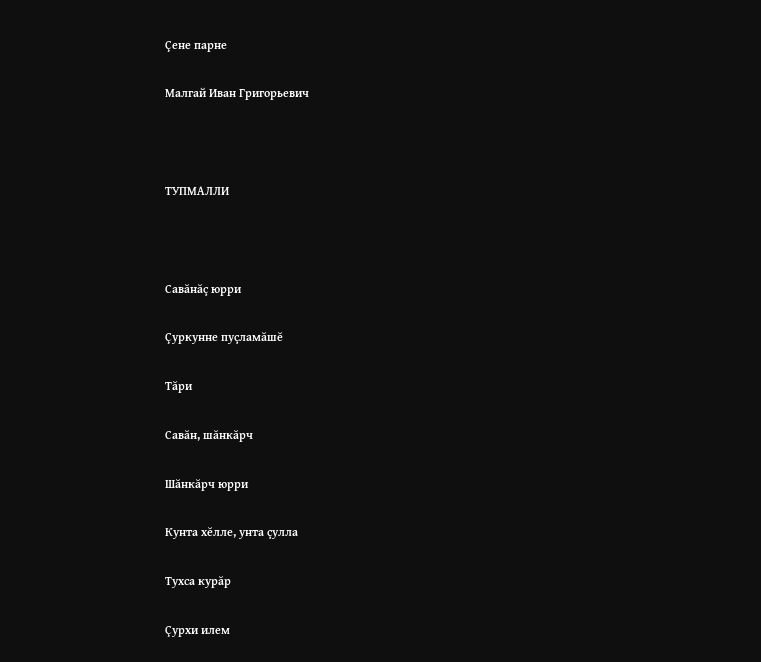Çене парне

Малгай Иван Григорьевич



ТУПМАЛЛИ



Савăнăç юрри

Çуркунне пуçламăшĕ

Тăри

Савăн, шăнкăрч

Шăнкăрч юрри

Кунта хĕлле, унта çулла

Тухса курăр

Çурхи илем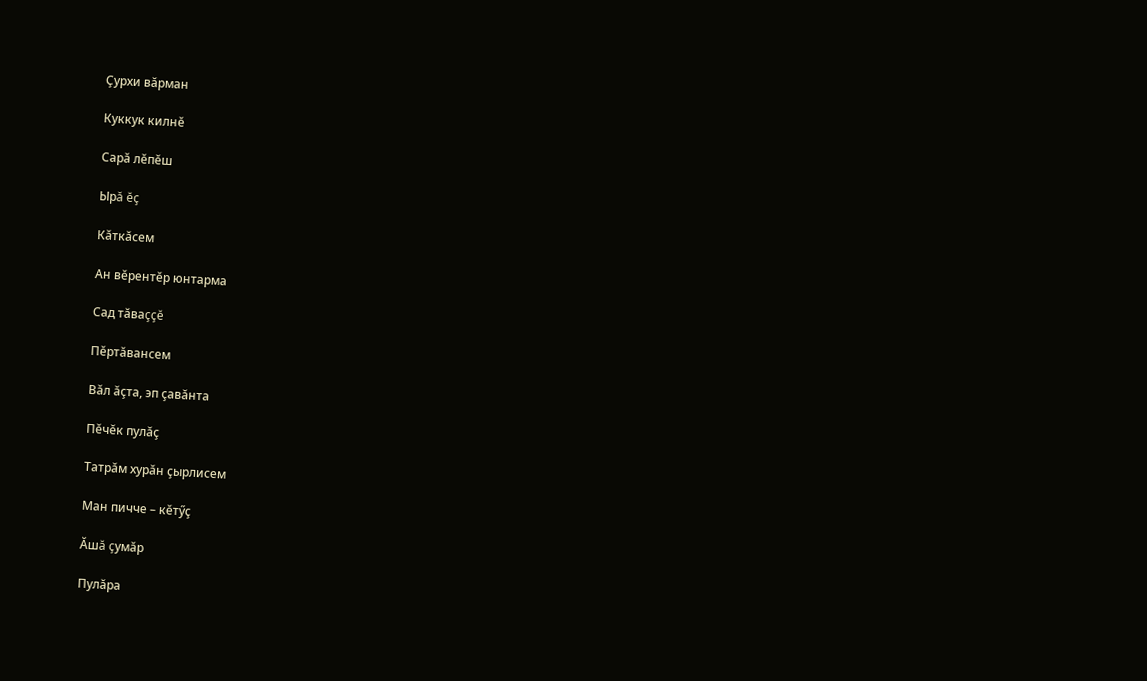Çурхи вăрман

Куккук килнĕ

Сарă лĕпĕш

Ырă ĕç

Кăткăсем

Ан вĕрентĕр юнтарма

Сад тăваççĕ

Пĕртăвансем

Вăл ăçта, эп çавăнта

Пĕчĕк пулăç

Татрăм хурăн çырлисем

Ман пичче – кĕтӳç

Ăшă çумăр

Пулăра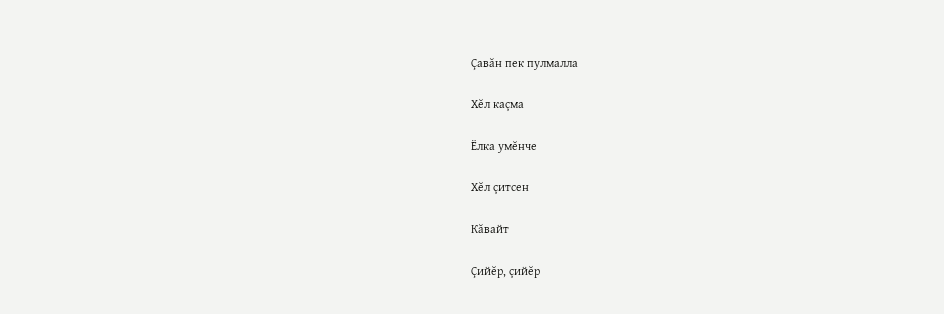Çавăн пек пулмалла

Хĕл каçма

Ёлка умĕнче

Хĕл çитсен

Кăвайт

Çийĕр, çийĕр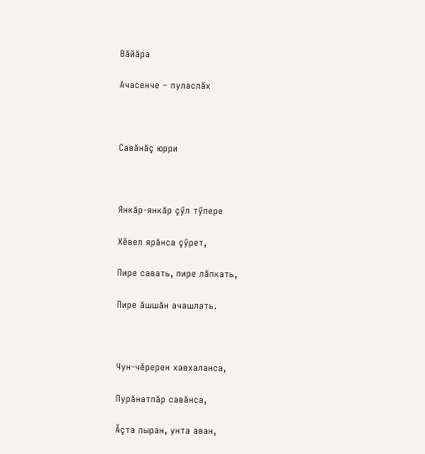Вăйăра

Ачасенче – пуласлăх



Савăнăç юрри



Янкăр-янкăр çӳл тӳпере

Хěвел ярăнса çӳрет,

Пире савать, пире лăпкать,

Пире ăшшăн ачашлать.



Чун-чěререн хавхаланса,

Пурăнатпăр савăнса,

Ăçта пыран, унта аван,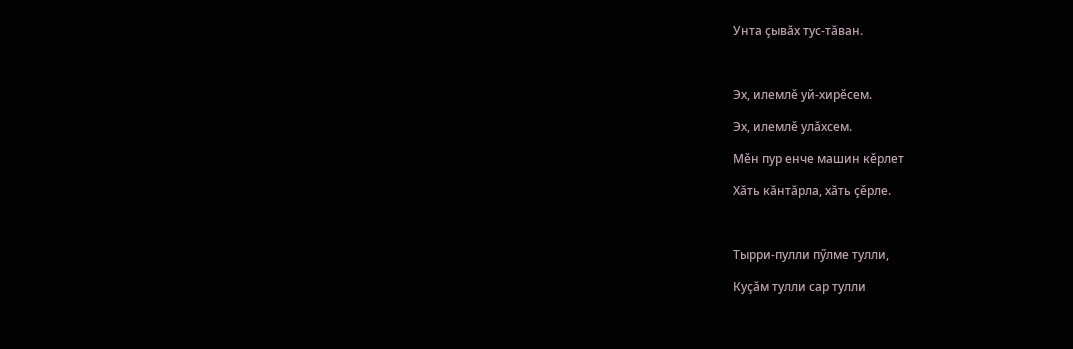Унта çывăх тус-тăван.



Эх, илемлě уй-хирěсем.

Эх, илемлě улăхсем.

Мěн пур енче машин кěрлет

Хăть кăнтăрла, хăть çěрле.



Тырри-пулли пӳлме тулли,

Куçăм тулли сар тулли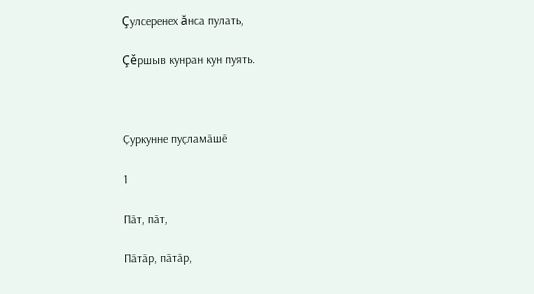Çулсеренех ăнса пулать,

Çěршыв кунран кун пуять.



Ҫуркунне пуҫламӑшӗ

1

Пӑт, пӑт,

Пӑтӑр, пӑтӑр,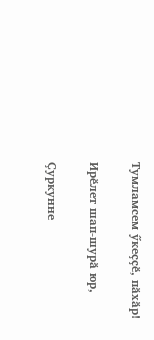Тумламсем ӳкеҫҫӗ, пӑхӑр!

Ирӗлет шап-шурӑ юр,

Ҫуркунне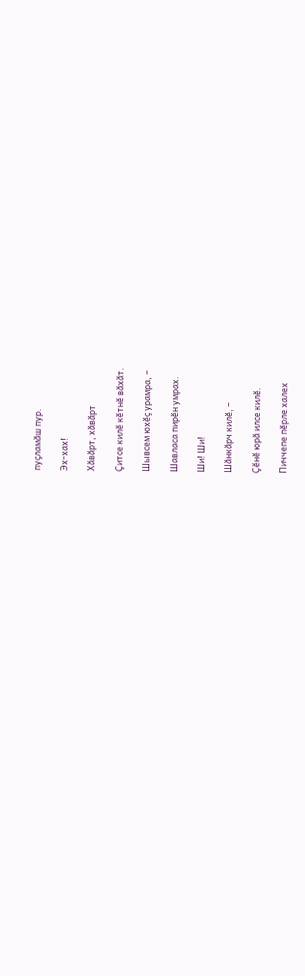пуҫламӑш пур.

Эх-хах!

Хӑвӑрт, хӑвӑрт

Ҫитсе килӗ кӗтнӗ вӑхӑт.

Шывсем юхӗҫ урамра, –

Шавласа пирӗн умрах.

Ши! Ши!

Шӑнкӑрч килӗ, –

Ҫӗнӗ юрӑ илсе килӗ.

Пиччепе пӗрле халех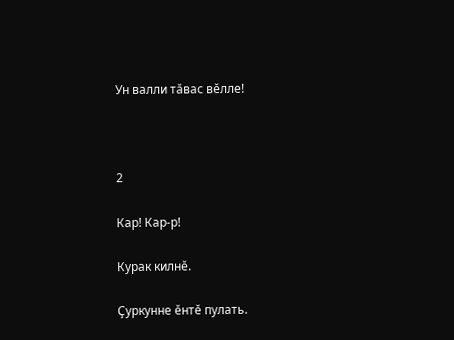Ун валли тӑвас вӗлле!



2

Кар! Кар-р!

Курак килнӗ.

Ҫуркунне ӗнтӗ пулать.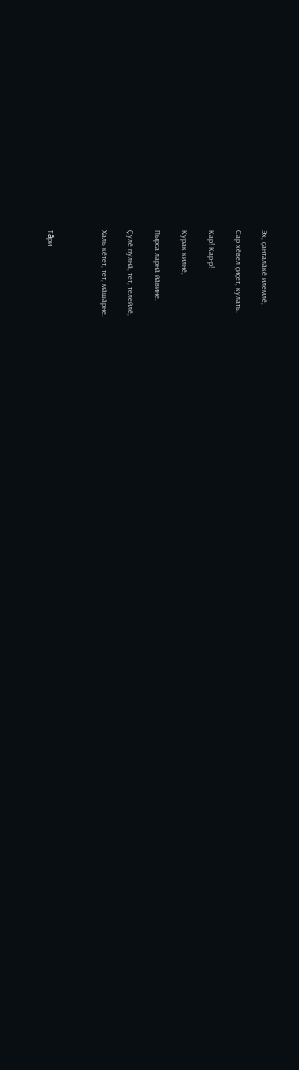Эх, ҫанталӑкӗ илемлӗ,

Сар хӗвел ҫиҫет, кулать.

Кар! Кар-р!

Курак килнӗ,

Пырса ларнӑ йӑвине.

Ҫулӗ пулнӑ, тет, телейлӗ,

Халь кӗтет, тет, мӑшӑрне.



Тăри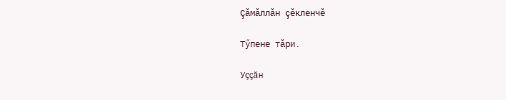Çăмăллăн çĕкленчĕ

Тӳпене тăри.

Уççăн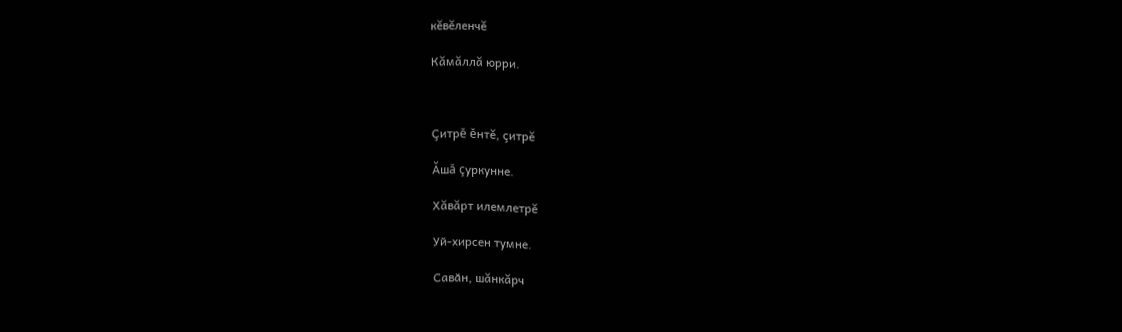кĕвĕленчĕ

Кăмăллă юрри.



Çитрĕ ĕнтĕ, çитрĕ

Ăшă çуркунне.

Хăвăрт илемлетрĕ

Уй-хирсен тумне.

Савӑн, шăнкăрч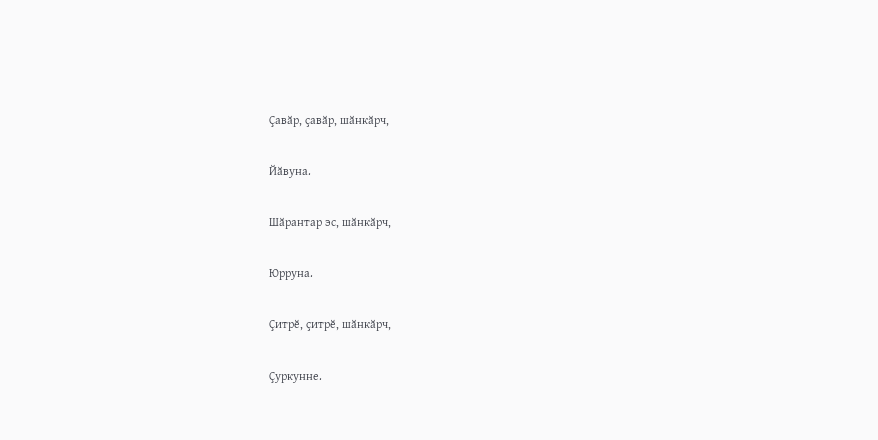Ҫавӑр, ҫавӑр, шӑнкӑрч,

Йӑвуна.

Шӑрантар эс, шӑнкӑрч,

Юрруна.

Ҫитрӗ, ҫитрӗ, шӑнкӑрч,

Ҫуркунне.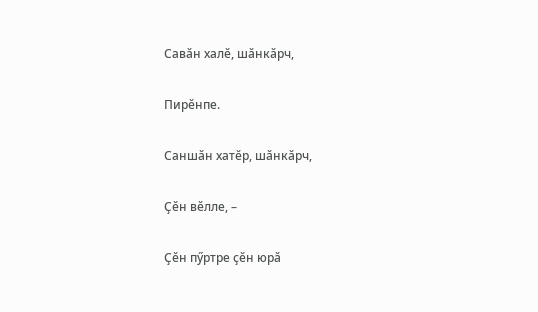Савӑн халӗ, шӑнкӑрч,

Пирӗнпе.

Саншӑн хатӗр, шӑнкӑрч,

Ҫӗн вӗлле, –

Ҫӗн пӳртре ҫӗн юрӑ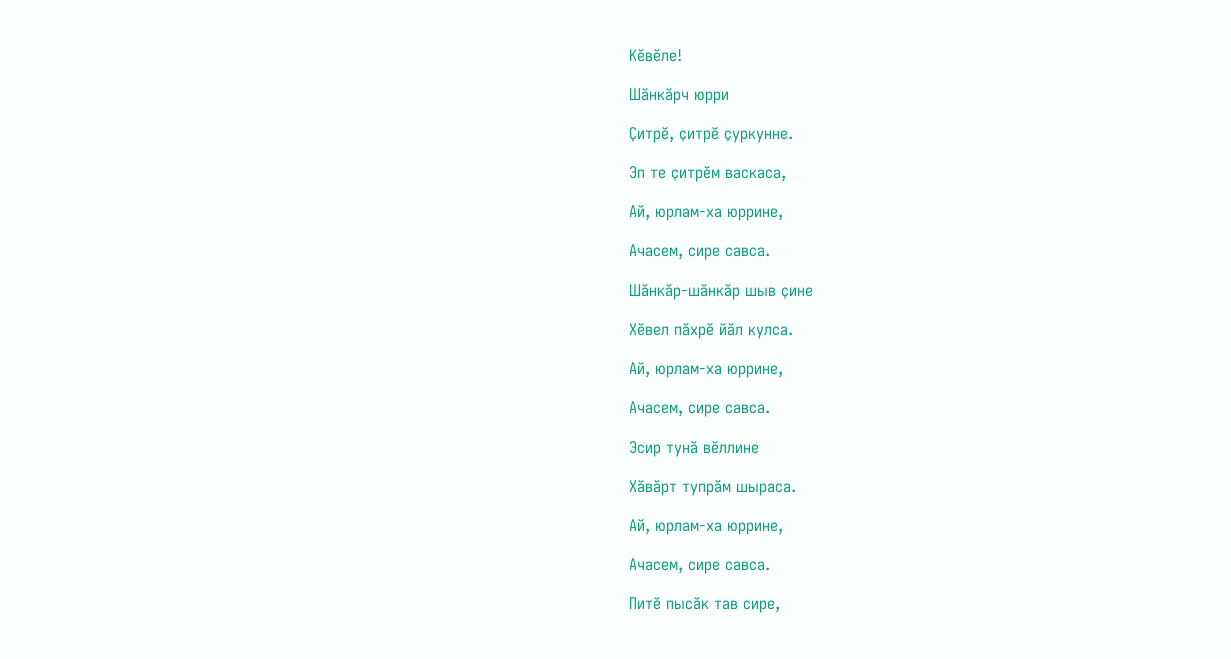Кӗвӗле!

Шӑнкӑрч юрри

Ҫитрӗ, ҫитрӗ ҫуркунне.

Эп те ҫитрӗм васкаса,

Ай, юрлам-ха юррине,

Ачасем, сире савса.

Шӑнкӑр-шӑнкӑр шыв ҫине

Хӗвел пӑхрӗ йӑл кулса.

Ай, юрлам-ха юррине,

Ачасем, сире савса.

Эсир тунӑ вӗллине

Хӑвӑрт тупрӑм шыраса.

Ай, юрлам-ха юррине,

Ачасем, сире савса.

Питӗ пысӑк тав сире,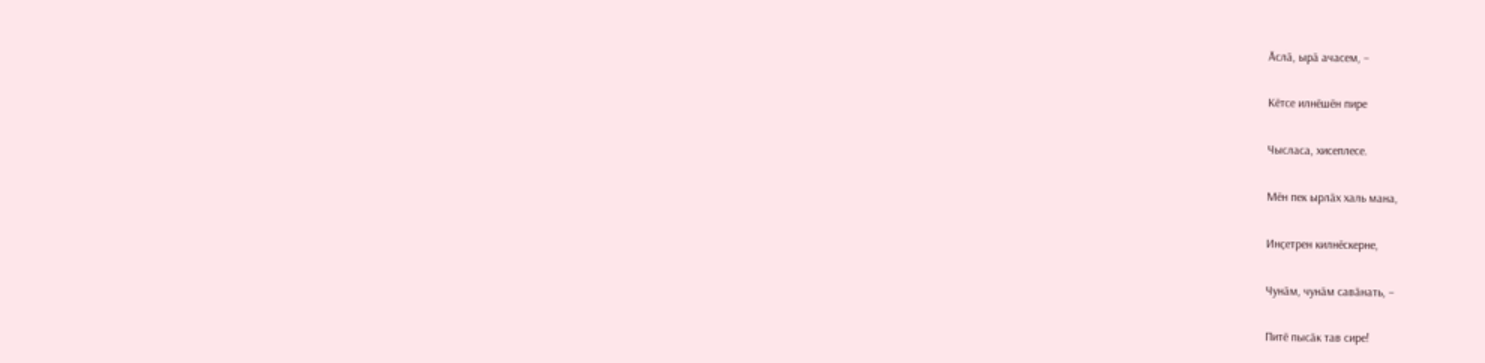Ӑслӑ, ырӑ ачасем, –

Кӗтсе илнӗшӗн пире

Чысласа, хисеплесе.

Мӗн пек ырлӑх халь мана,

Инҫетрен килнӗскерне,

Чунӑм, чунӑм савӑнать, –

Питӗ пысӑк тав сире!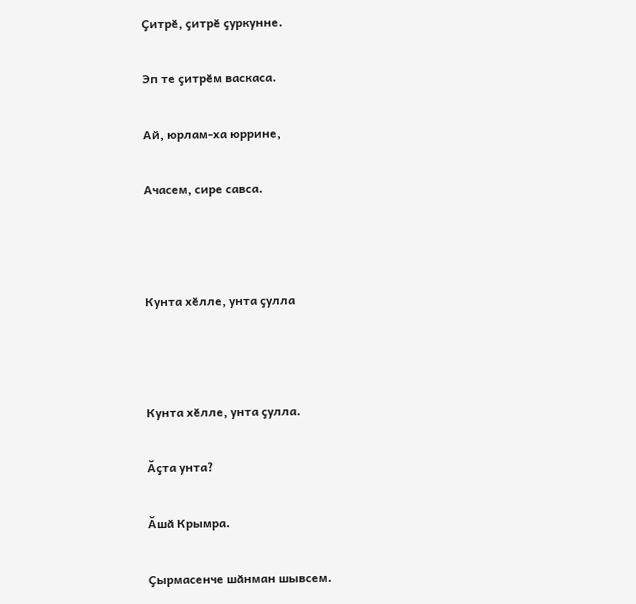Ҫитрӗ, ҫитрӗ ҫуркунне.

Эп те ҫитрӗм васкаса.

Ай, юрлам-ха юррине,

Ачасем, сире савса.



Кунта хӗлле, унта ҫулла



Кунта хӗлле, унта ҫулла.

Ӑҫта унта?

Ӑшӑ Крымра.

Ҫырмасенче шӑнман шывсем.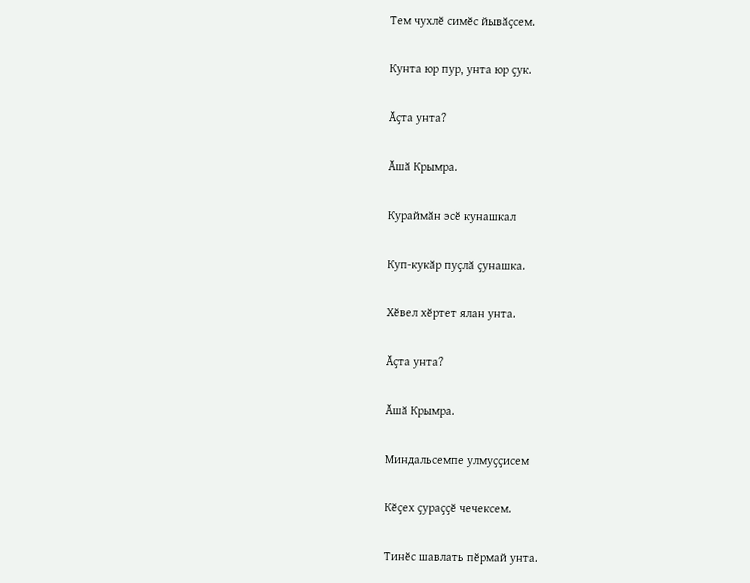Тем чухлӗ симӗс йывӑҫсем.

Кунта юр пур, унта юр ҫук.

Ӑҫта унта?

Ӑшӑ Крымра.

Кураймӑн эсӗ кунашкал

Куп-кукӑр пуҫлӑ ҫунашка.

Хӗвел хӗртет ялан унта.

Ӑҫта унта?

Ӑшӑ Крымра.

Миндальсемпе улмуҫҫисем

Кӗҫех ҫураҫҫӗ чечексем.

Тинӗс шавлать пӗрмай унта.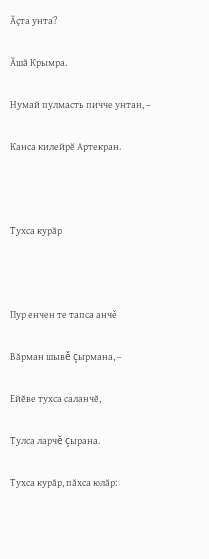Ӑҫта унта?

Ӑшӑ Крымра.

Нумай пулмасть пичче унтан, –

Канса килейрӗ Артекран.



Тухса курăр



Пур енчен те тапса анчě

Вăрман шывě çырмана, –

Ейĕве тухса саланчĕ,

Тулса ларчĕ çырана.

Тухса курăр, пăхса юлăр: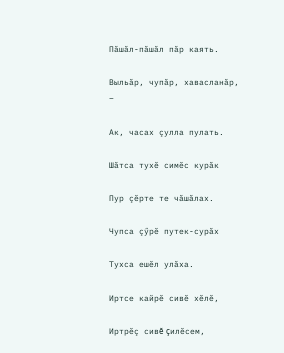Пăшăл-пăшăл пăр каять.

Выльăр, чупăр, хавасланăр, –

Ак, часах çулла пулать.

Шăтса тухĕ симĕс курăк

Пур çĕрте те чăшăлах.

Чупса çӳрĕ путек-сурăх

Тухса ешĕл улăха.

Иртсе кайрĕ сивĕ хĕлĕ,

Иртрĕç сивĕ çилĕсем,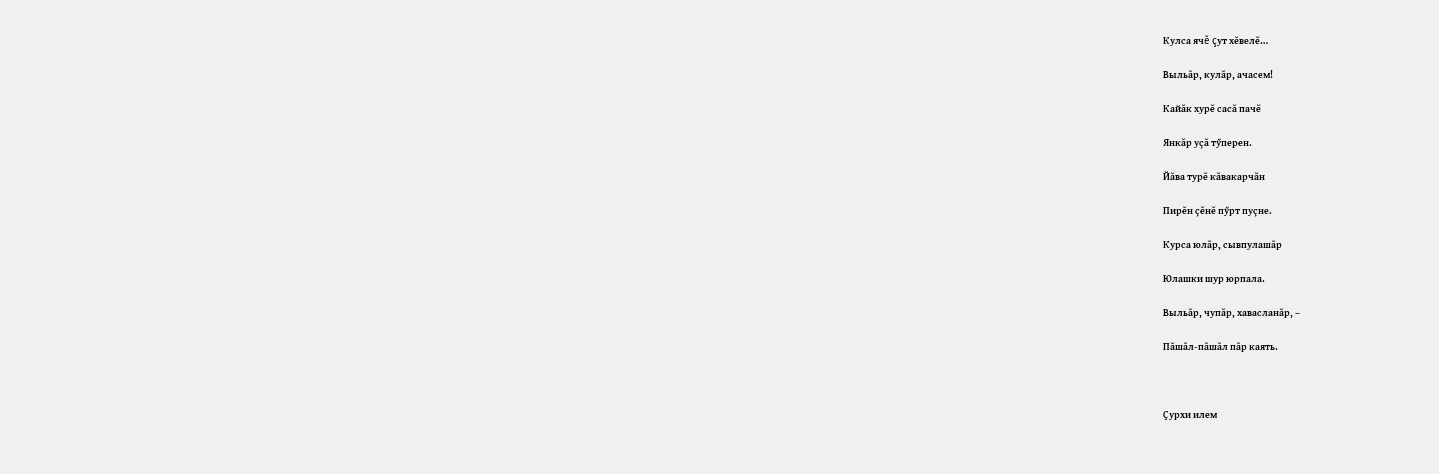Кулса ячĕ çут хĕвелĕ…

Выльăр, кулăр, ачасем!

Кайăк хурĕ сасă пачĕ

Янкăр уçă тӳперен.

Йăва турĕ кăвакарчăн

Пирĕн çĕнĕ пӳрт пуçне.

Курса юлăр, сывпулашăр

Юлашки шур юрпала.

Выльăр, чупăр, хавасланăр, –

Пăшăл-пăшăл пăр каять.



Ҫурхи илем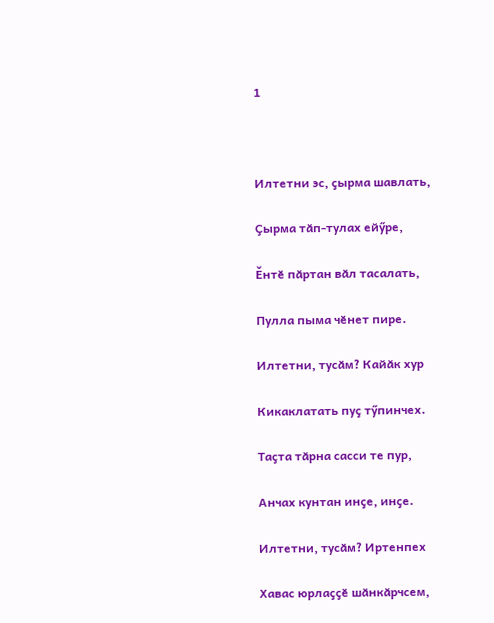1



Илтетни эс, ҫырма шавлать,

Ҫырма тӑп-тулах ейӳре,

Ěнтӗ пӑртан вӑл тасалать,

Пулла пыма чӗнет пире.

Илтетни, тусӑм? Кайӑк хур

Кикаклатать пуҫ тӳпинчех.

Таҫта тӑрна сасси те пур,

Анчах кунтан инҫе, инҫе.

Илтетни, тусӑм? Иртенпех

Хавас юрлаҫҫӗ шӑнкӑрчсем,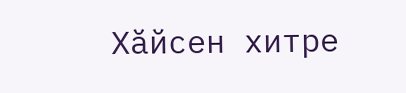Хӑйсен хитре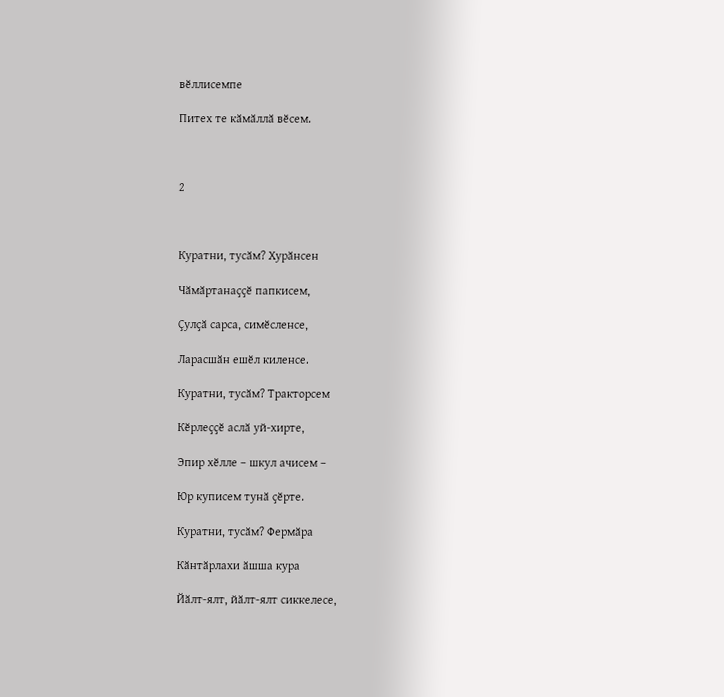вӗллисемпе

Питех те кӑмӑллӑ вӗсем.



2



Куратни, тусӑм? Хурӑнсен

Чӑмӑртанаҫҫӗ папкисем,

Ҫулҫӑ сарса, симӗсленсе,

Ларасшӑн ешӗл киленсе.

Куратни, тусӑм? Тракторсем

Кӗрлеҫҫӗ аслӑ уй-хирте,

Эпир хӗлле – шкул ачисем –

Юр куписем тунӑ ҫӗрте.

Куратни, тусӑм? Фермӑра

Кӑнтӑрлахи ӑшша кура

Йӑлт-ялт, йӑлт-ялт сиккелесе,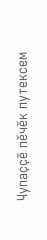Чупаҫҫӗ пӗчӗк путексем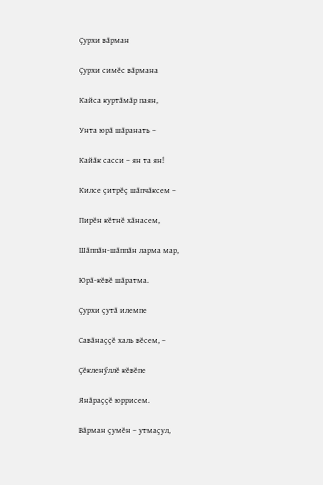Ҫурхи вӑрман

Ҫурхи симӗс вӑрмана

Кайса куртӑмӑр паян,

Унта юрӑ шӑранать –

Кайӑк сасси – ян та ян!

Килсе ҫитрӗҫ шӑпчӑксем –

Пирӗн кӗтнӗ хӑнасем,

Шӑппӑн-шӑппӑн ларма мар,

Юрӑ-кӗвӗ шӑратма.

Ҫурхи ҫутӑ илемпе

Савӑнаҫҫӗ халь вӗсем, –

Ҫӗкленӳллӗ кӗвӗпе

Янӑраҫҫӗ юррисем.

Вӑрман ҫумӗн – утмаҫул,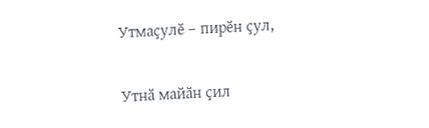Утмаҫулӗ – пирӗн ҫул,

Утнӑ майӑн ҫил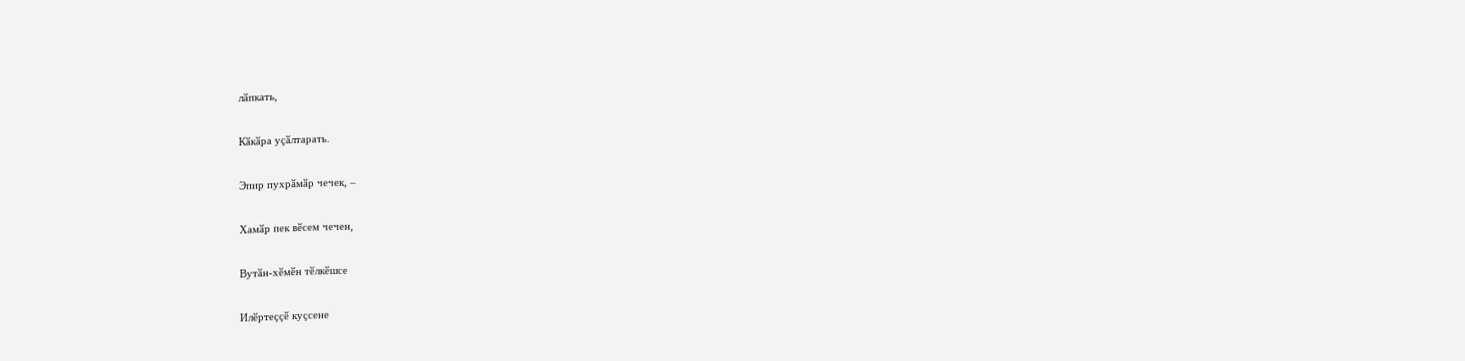лӑпкать,

Кӑкӑра уҫӑлтарать.

Эпир пухрӑмӑр чечек, –

Хамӑр пек вӗсем чечен,

Вутӑн-хӗмӗн тӗлкӗшсе

Илӗртеҫҫӗ куҫсене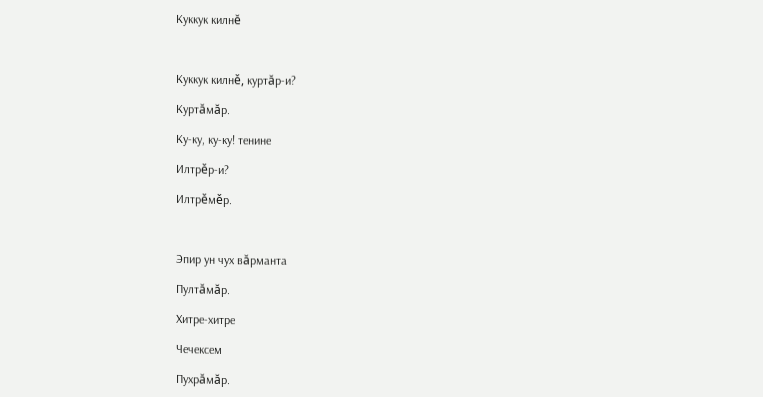Куккук килнĕ



Куккук килнě, куртăр-и?

Куртăмăр.

Ку-ку, ку-ку! тенине

Илтрěр-и?

Илтрěмěр.



Эпир ун чух вăрманта

Пултăмăр.

Хитре-хитре

Чечексем

Пухрăмăр.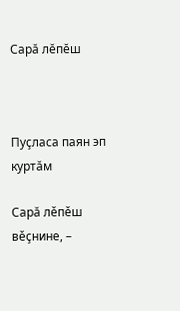Сарă лĕпĕш



Пуçласа паян эп куртăм

Сарă лěпěш вěçнине, –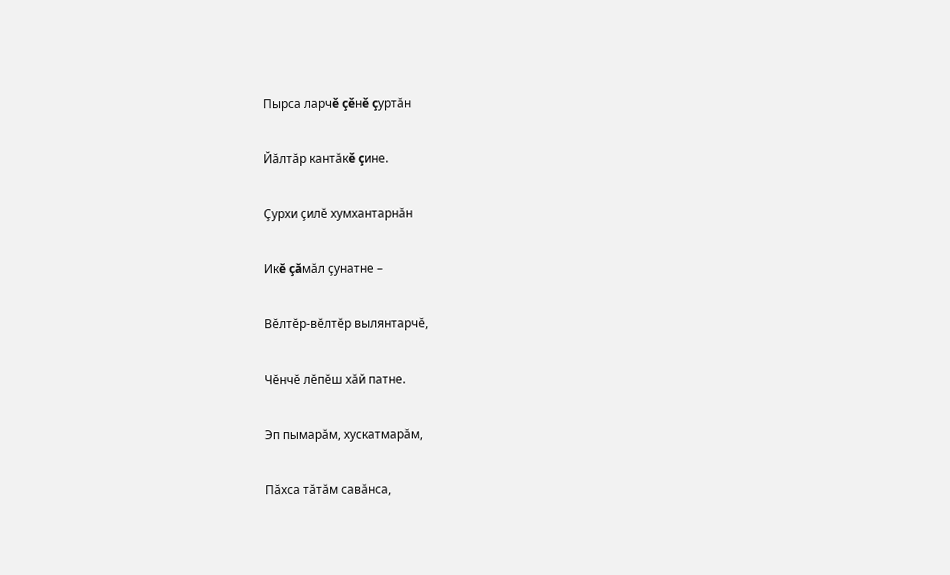Пырса ларчě çěнě çуртăн

Йăлтăр кантăкě çине.

Çурхи çилĕ хумхантарнăн

Икĕ çăмăл çунатне –

Вĕлтĕр-вĕлтĕр вылянтарчĕ,

Чĕнчĕ лĕпĕш хăй патне.

Эп пымарăм, хускатмарăм,

Пăхса тăтăм савăнса,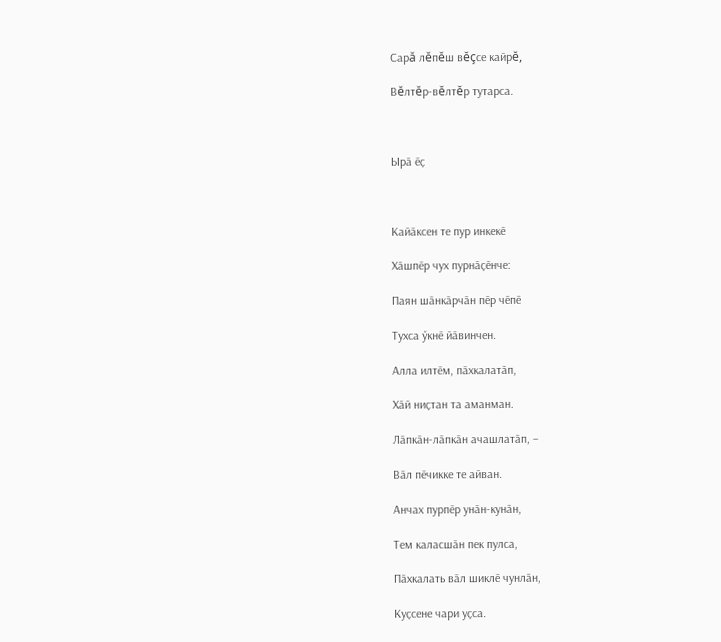Сарă лĕпĕш вĕçсе кайрĕ,

Вĕлтĕр-вĕлтĕр тутарса.



Ырӑ ӗҫ



Кайӑксен те пур инкекӗ

Хӑшпӗр чух пурнӑҫӗнче:

Паян шӑнкӑрчӑн пӗр чӗпӗ

Тухса ӳкнӗ йӑвинчен.

Алла илтӗм, пӑхкалатӑп,

Хӑй ниҫтан та аманман.

Лӑпкӑн-лӑпкӑн ачашлатӑп, –

Вӑл пӗчикке те айван.

Анчах пурпӗр унӑн-кунӑн,

Тем каласшӑн пек пулса,

Пӑхкалать вӑл шиклӗ чунлӑн,

Куҫсене чари уҫса.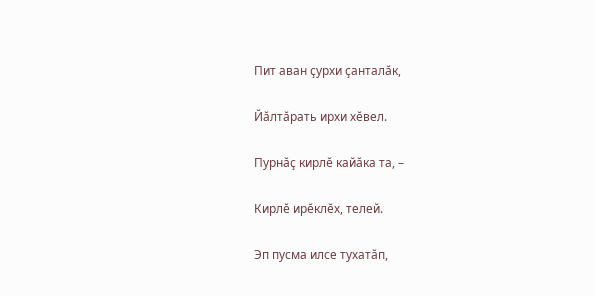Пит аван ҫурхи ҫанталӑк,

Йӑлтӑрать ирхи хӗвел.

Пурнӑҫ кирлӗ кайӑка та, –

Кирлӗ ирӗклӗх, телей.

Эп пусма илсе тухатӑп,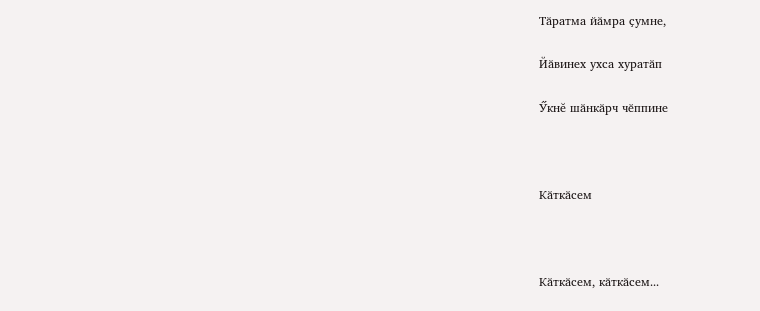Тӑратма йӑмра ҫумне,

Йӑвинех ухса хуратӑп

Ӳкнĕ шӑнкӑрч чӗппине



Кӑткӑсем



Кӑткӑсем, кӑткӑсем...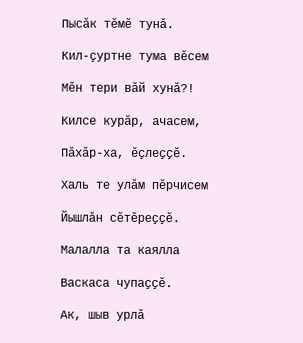Пысӑк тӗмӗ тунӑ.

Кил-ҫуртне тума вӗсем

Мӗн тери вӑй хунӑ?!

Килсе курӑр, ачасем,

Пӑхӑр-ха, ӗҫлеҫҫӗ.

Халь те улӑм пӗрчисем

Йышлӑн сӗтӗреҫҫӗ.

Малалла та каялла

Васкаса чупаҫҫӗ.

Ак, шыв урлӑ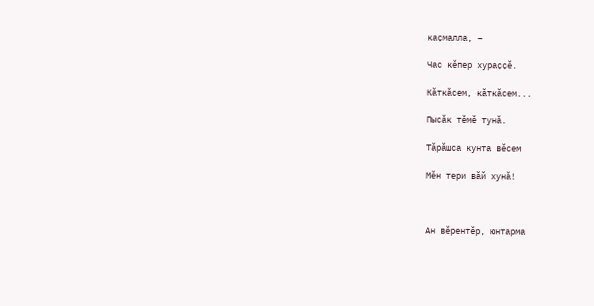каҫмалла, –

Час кӗпер хураҫҫӗ.

Кӑткӑсем, кӑткăсем...

Пысӑк тӗмӗ тунӑ.

Тӑрӑшса кунта вӗсем

Мӗн тери вӑй хунӑ!



Ан вӗрентӗр, юнтарма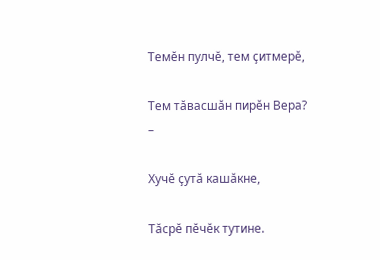Темӗн пулчĕ, тем ҫитмерӗ,

Тем тӑвасшӑн пирӗн Вера? –

Хучӗ ҫутӑ кашӑкне,

Тӑсрӗ пӗчӗк тутине.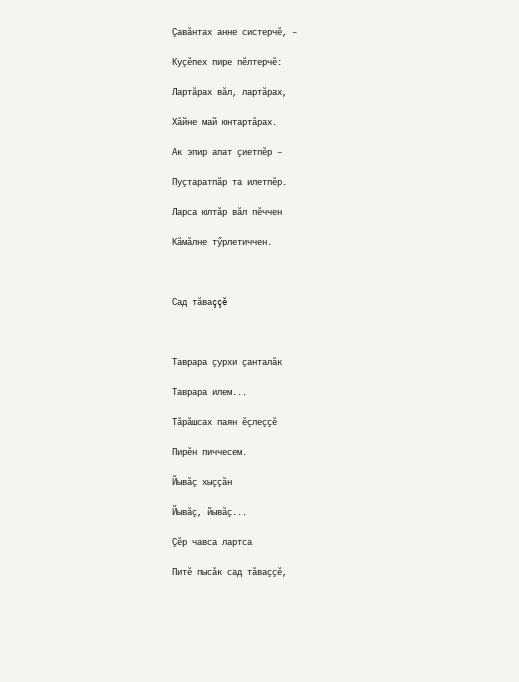Ҫавӑнтах анне систерчӗ, –

Куҫӗпех пире пĕлтерчӗ:

Лартӑрах вӑл, лартӑрах,

Хӑйне май юнтартӑрах.

Ак эпир апат ҫиетпӗр –

Пуҫтаратпӑр та илетпӗр.

Ларса юлтӑр вӑл пӗччен

Кӑмӑлне тӳрлетиччен.



Сад тăваççĕ



Таврара ҫурхи ҫанталӑк

Таврара илем...

Тӑрӑшсах паян ӗҫлеҫҫĕ

Пирӗн пиччесем.

Йывӑҫ хыҫҫӑн

Йывӑҫ, йывӑҫ...

Ҫӗр чавса лартса

Питĕ пысăк сад тӑваҫҫӗ,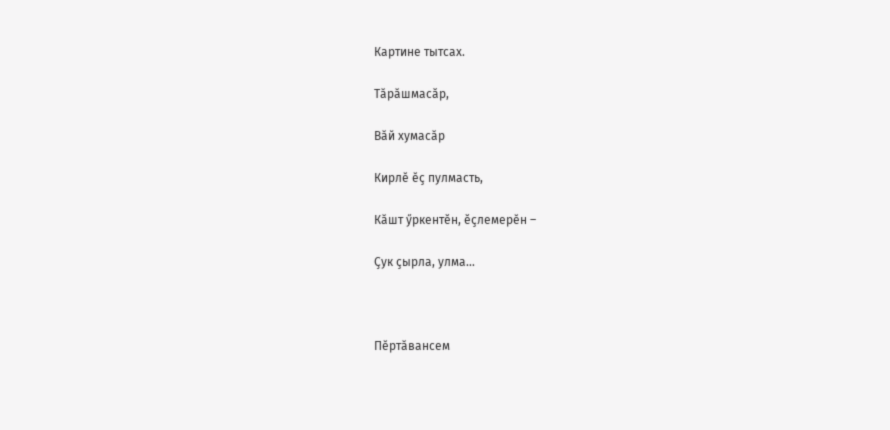Картине тытсах.

Тӑрӑшмасăр,

Вӑй хумасӑр

Кирлӗ ӗҫ пулмасть,

Кӑшт ӳркентĕн, ĕҫлемерӗн –

Ҫук ҫырла, улма…



Пӗртӑвансем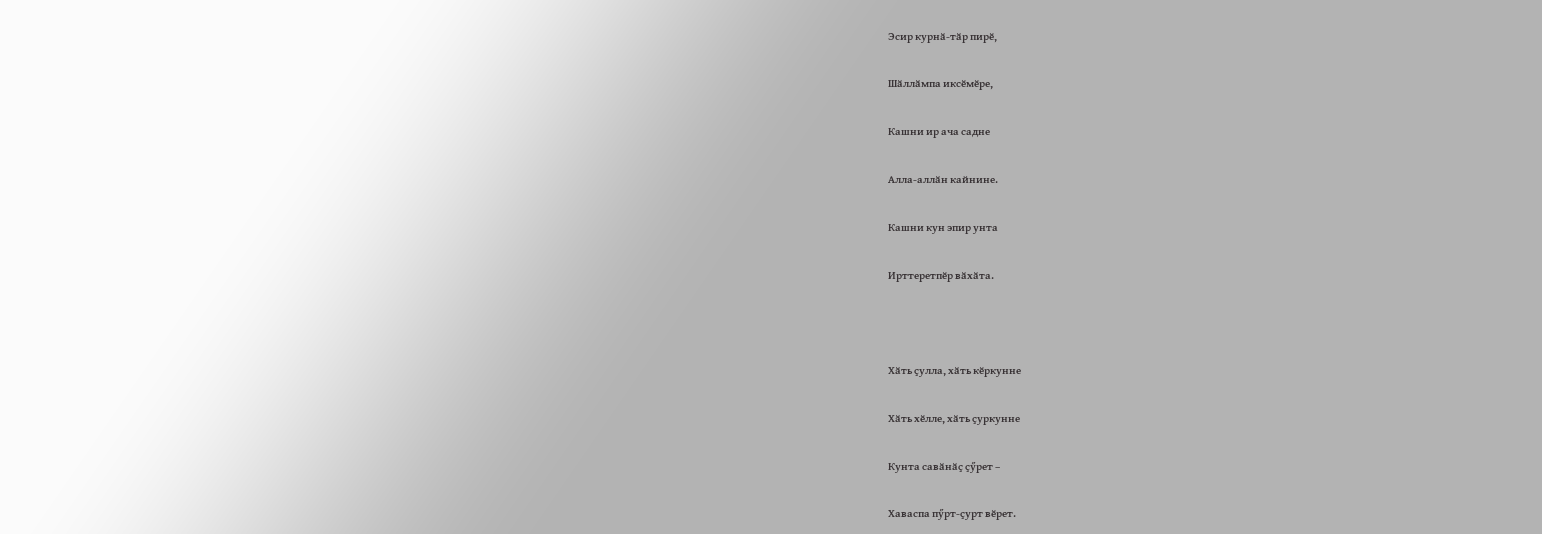Эсир курнӑ-тӑр пирӗ,

Шӑллӑмпа иксӗмӗре,

Кашни ир ача садне

Алла-аллӑн кайнине.

Кашни кун эпир унта

Ирттеретпӗр вӑхӑта.



Хӑть ҫулла, хӑть кӗркунне

Хӑть хӗлле, хӑть ҫуркунне

Кунта савӑнӑҫ ҫӳрет –

Хаваспа пӳрт-ҫурт вӗрет.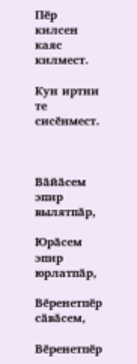Пӗр килсен каяс килмест.

Кун иртни те сисӗнмест.



Вӑйӑсем эпир вылятпӑр,

Юрӑсем эпир юрлатпӑр,

Вӗренетпӗр сӑвӑсем,

Вӗренетпӗр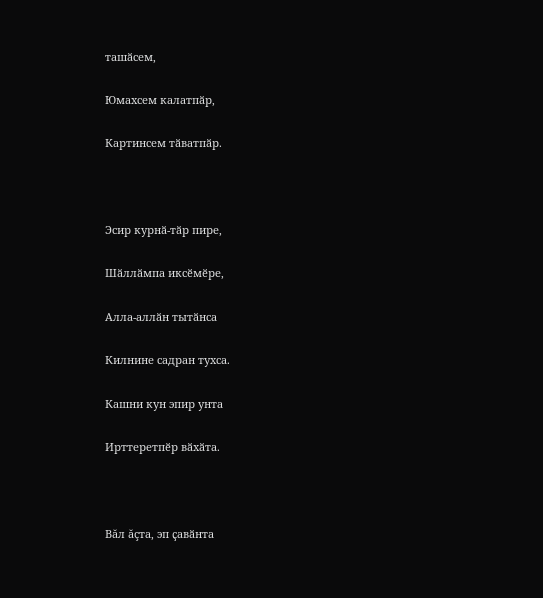ташӑсем,

Юмахсем калатпӑр,

Картинсем тӑватпӑр.



Эсир курнӑ-тӑр пире,

Шӑллӑмпа иксӗмӗре,

Алла-аллӑн тытӑнса

Килнине садран тухса.

Кашни кун эпир унта

Ирттеретпӗр вӑхӑта.



Вăл ăçта, эп ҫавӑнта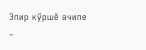Эпир кӳршӗ ачипе –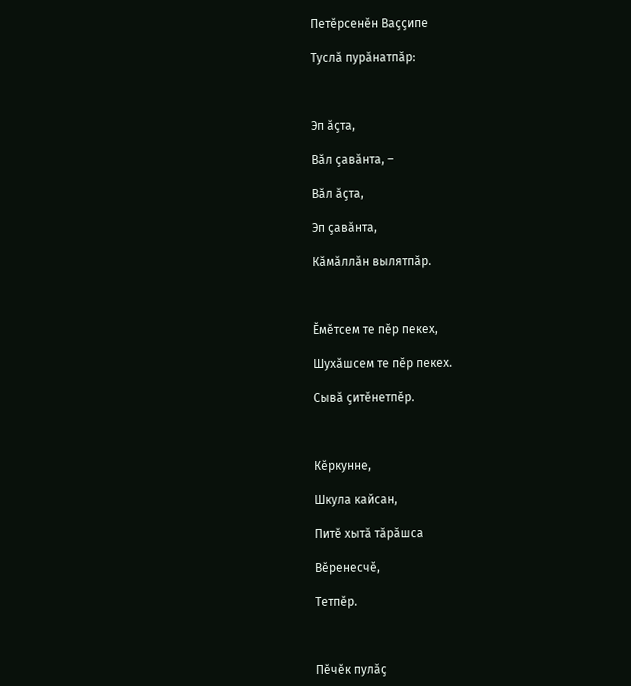Петӗрсенӗн Ваҫҫипе

Туслӑ пурӑнатпӑр:



Эп ӑҫта,

Вӑл ҫавӑнта, –

Вӑл ӑҫта,

Эп ҫавӑнта,

Кӑмӑллӑн вылятпӑр.



Ӗмӗтсем те пӗр пекех,

Шухӑшсем те пӗр пекех.

Сывӑ ҫитӗнетпӗр.



Кӗркунне,

Шкула кайсан,

Питӗ хытӑ тӑрӑшса

Вӗренесчĕ,

Тетпӗр.



Пӗчӗк пулӑҫ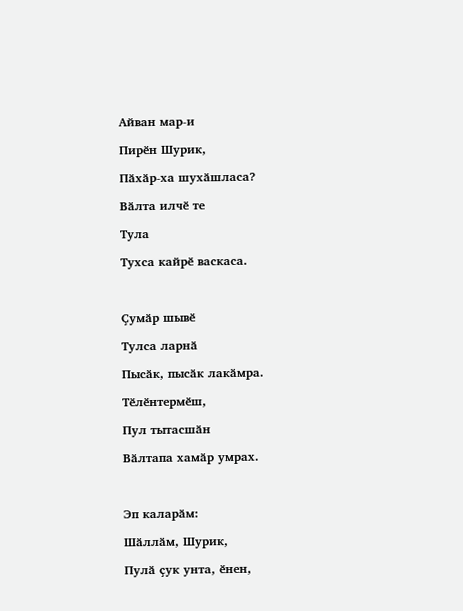Айван мар-и

Пирӗн Шурик,

Пӑхӑр-ха шухӑшласа?

Вӑлта илчӗ те

Тула

Тухса кайрӗ васкаса.



Ҫумӑр шывӗ

Тулса ларнӑ

Пысӑк, пысӑк лакӑмра.

Тӗлӗнтермӗш,

Пул тытасшӑн

Вӑлтапа хамӑр умрах.



Эп каларӑм:

Шӑллӑм, Шурик,

Пулӑ ҫук унта, ӗнен,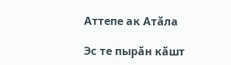Аттепе ак Атӑла

Эс те пырӑн кӑшт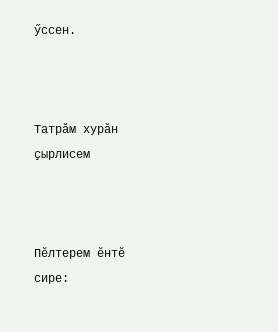ӳссен.



Татрӑм хурӑн ҫырлисем



Пӗлтерем ӗнтӗ сире: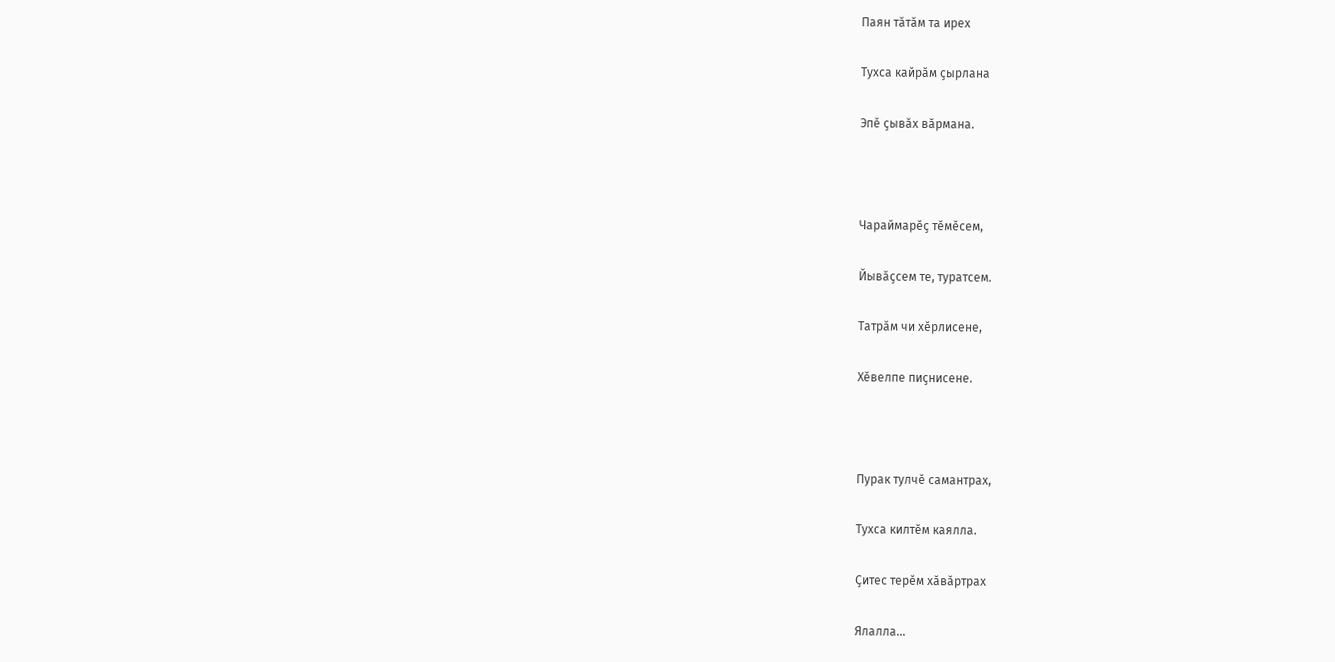Паян тӑтӑм та ирех

Тухса кайрӑм ҫырлана

Эпӗ ҫывӑх вӑрмана.



Чараймарӗҫ тӗмӗсем,

Йывӑҫсем те, туратсем.

Татрӑм чи хӗрлисене,

Хӗвелпе пиҫнисене.



Пурак тулчӗ самантрах,

Тухса килтӗм каялла.

Ҫитес терӗм хӑвӑртрах

Ялалла…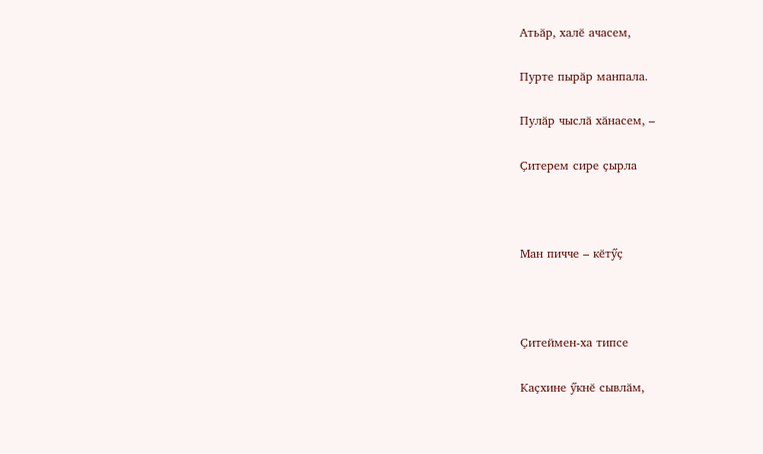Атьӑр, халӗ ачасем,

Пурте пырӑр манпала.

Пулӑр чыслӑ хӑнасем, –

Ҫитерем сире ҫырла



Ман пичче – кӗтӳҫ



Ҫитеймен-ха типсе

Каҫхине ӳкнӗ сывлӑм,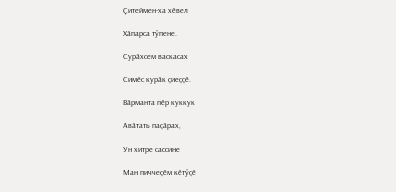Ҫитеймен-ха хӗвел

Хӑпарса тӳпене.

Сурӑхсем васкасах

Симӗс курӑк ҫиеҫҫӗ.

Вӑрманта пӗр куккук

Авӑтать паҫӑрах,

Ун хитре сассине

Ман пиччеҫӗм кӗтӳҫӗ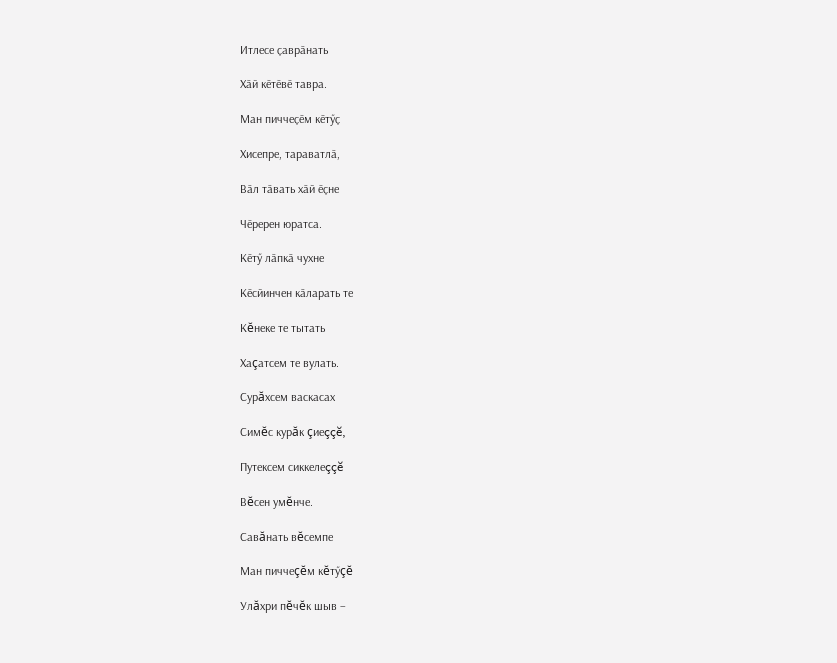Итлесе ҫаврӑнать

Хӑй кӗтӗвӗ тавра.

Ман пиччеҫӗм кӗтӳҫ

Хисепре, тараватлӑ,

Вӑл тӑвать хӑй ӗҫне

Чӗререн юратса.

Кӗтӳ лӑпкӑ чухне

Кӗсйинчен кӑларать те

Кĕнеке те тытать

Хаçатсем те вулать.

Сурăхсем васкасах

Симĕс курăк çиеççĕ,

Путексем сиккелеççĕ

Вĕсен умĕнче.

Савăнать вĕсемпе

Ман пиччеçĕм кĕтӳçĕ

Улăхри пĕчĕк шыв –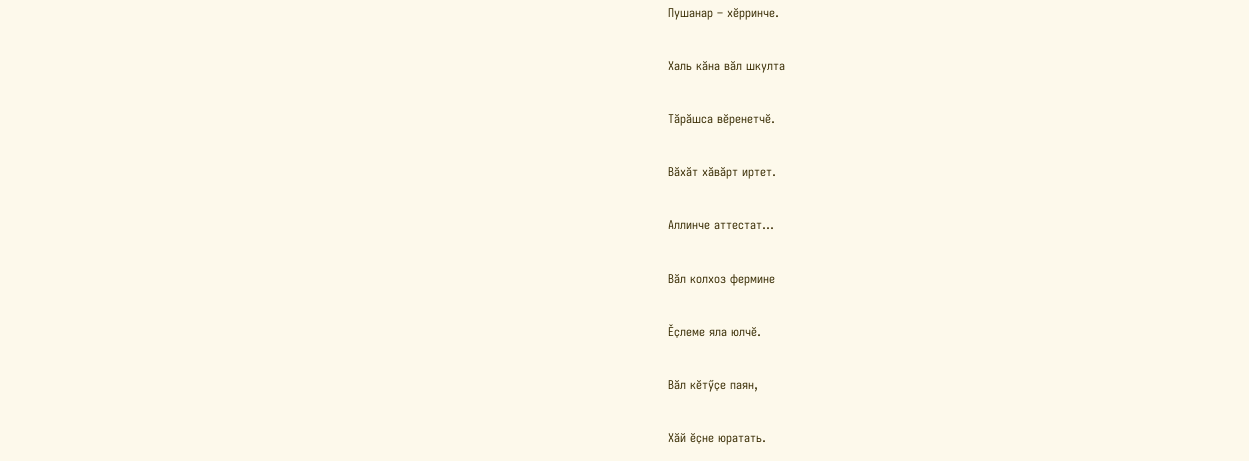Пушанар – хӗрринче.

Халь кӑна вӑл шкулта

Тӑрӑшса вӗренетчӗ.

Вӑхӑт хӑвӑрт иртет.

Аллинче аттестат...

Вӑл колхоз фермине

Ěҫлеме яла юлчӗ.

Вӑл кӗтӳҫе паян,

Хӑй ӗҫне юратать.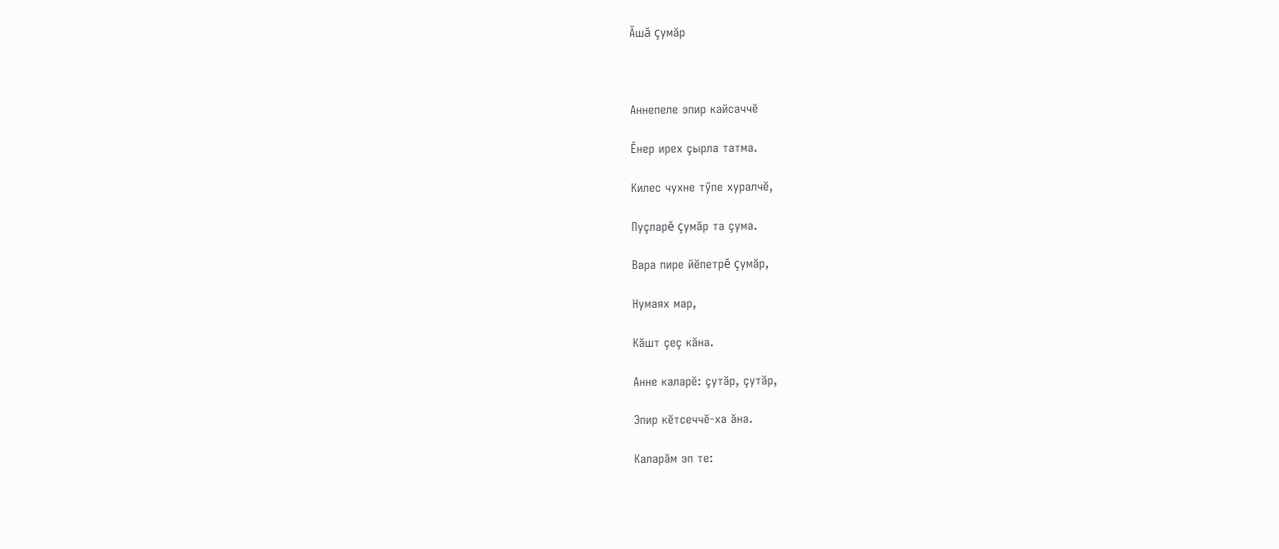Ăшă çумăр



Аннепеле эпир кайсаччĕ

Ěнер ирех çырла татма.

Килес чухне тӳпе хуралчĕ,

Пуçларĕ çумăр та çума.

Вара пире йĕпетрĕ çумăр,

Нумаях мар,

Кăшт çеç кăна.

Анне каларĕ: çутăр, çутăр,

Эпир кĕтсеччĕ-ха ăна.

Каларăм эп те: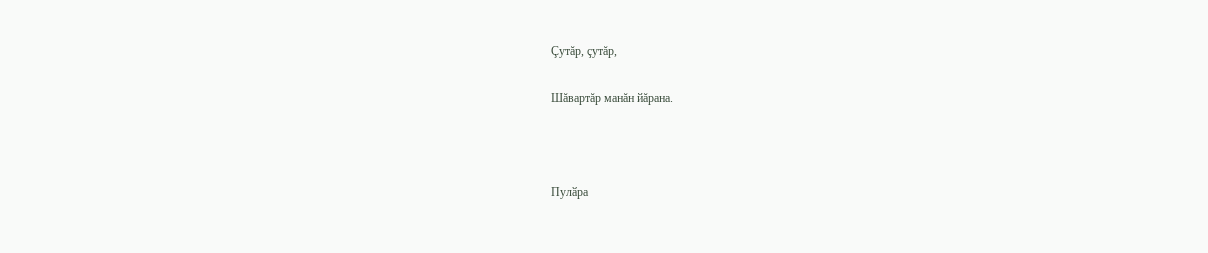Çутăр, çутăр,

Шăвартăр манăн йăрана.



Пулӑра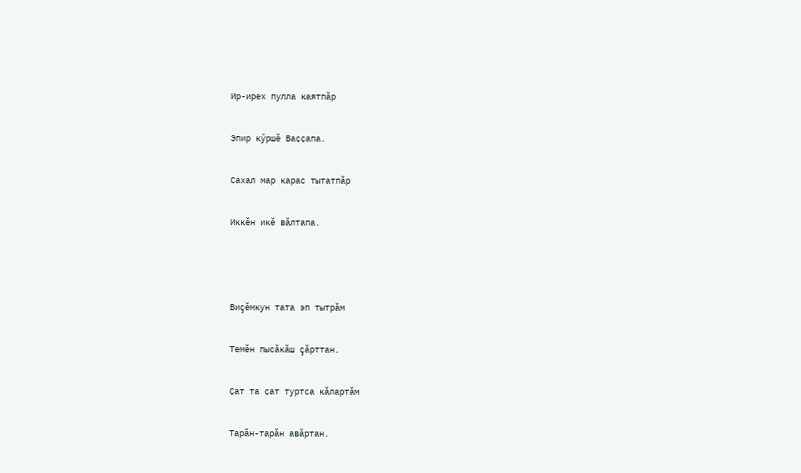Ир-ирех пулла каятпӑр

Эпир кӳршӗ Ваҫҫапа.

Сахал мар карас тытатпӑр

Иккӗн икĕ вӑлтапа.



Виçĕмкун тата эп тытрăм

Темĕн пысăкăш çăрттан.

Ҫат та ҫат туртса кӑлартӑм

Тарӑн-тарӑн авӑртан.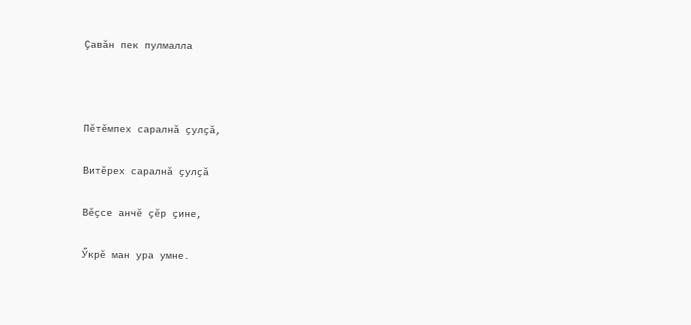Ҫавӑн пек пулмалла



Пӗтӗмпех саралнӑ ҫулҫӑ,

Витӗрех саралнӑ ҫулҫӑ

Вӗҫсе анчӗ ҫӗр ҫине,

Ӳкрӗ ман ура умне.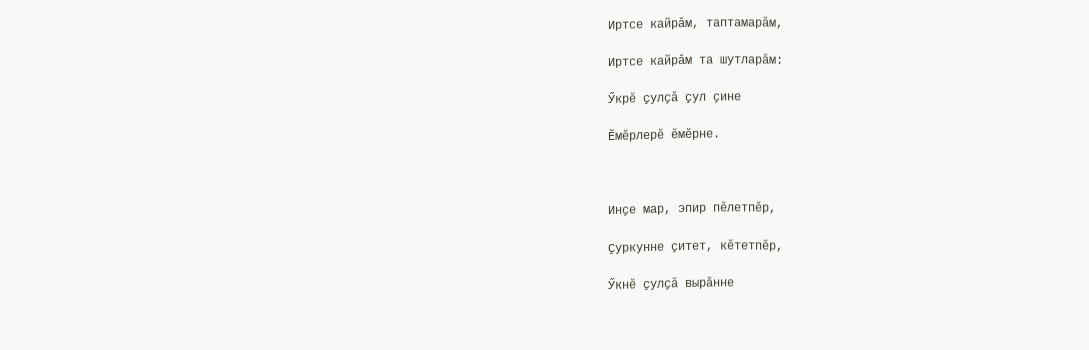Иртсе кайрӑм, таптамарӑм,

Иртсе кайрӑм та шутларӑм:

Ӳкрӗ ҫулҫӑ ҫул ҫине

Ӗмӗрлерӗ ӗмӗрне.



Инҫе мар, эпир пӗлетпӗр,

Ҫуркунне ҫитет, кӗтетпӗр,

Ӳкнӗ ҫулҫӑ вырӑнне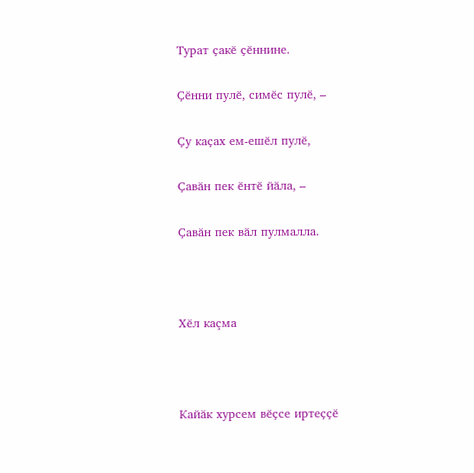Турат ҫакӗ ҫӗннине.

Ҫӗнни пулӗ, симӗс пулӗ, –

Ҫу каҫах ем-ешӗл пулӗ,

Ҫавӑн пек ӗнтӗ йӑла, –

Ҫавӑн пек вӑл пулмалла.



Хӗл каçма



Кайӑк хурсем вӗҫсе иртеҫҫӗ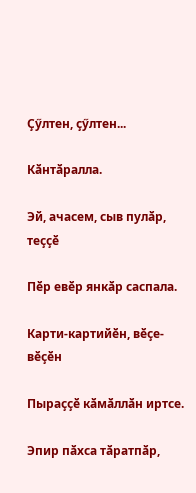Ҫӳлтен, ҫӳлтен...

Кӑнтӑралла.

Эй, ачасем, сыв пулӑр, теҫҫӗ

Пӗр евӗр янкӑр саспала.

Карти-картийӗн, вӗҫе-вӗҫӗн

Пыраҫҫӗ кӑмӑллӑн иртсе.

Эпир пӑхса тӑратпӑр,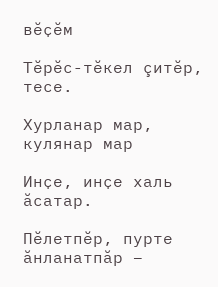вӗҫӗм

Тӗрӗс-тӗкел çитӗр, тесе.

Хурланар мар, кулянар мар

Инҫе, инҫе халь ӑсатар.

Пӗлетпӗр, пурте ӑнланатпӑр –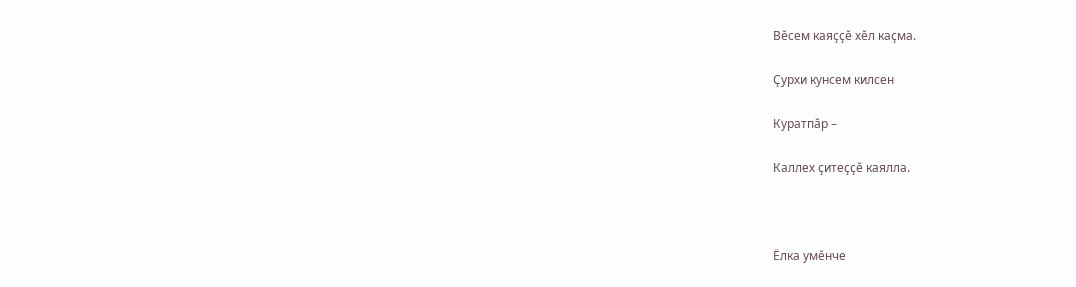Вӗсем каяҫҫӗ хӗл каҫма.

Ҫурхи кунсем килсен

Куратпӑр –

Каллех ҫитеҫҫӗ каялла.



Ёлка умӗнче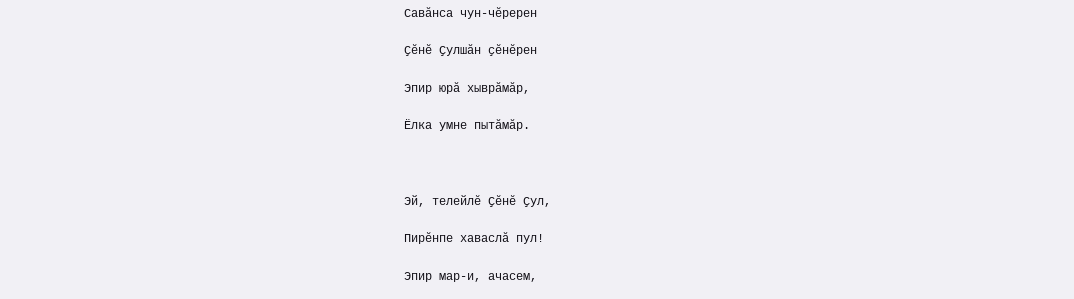Савӑнса чун-чӗререн

Ҫӗнӗ Ҫулшӑн ҫӗнӗрен

Эпир юрӑ хыврӑмӑр,

Ёлка умне пытӑмӑр.



Эй, телейлӗ Ҫӗнӗ Ҫул,

Пирӗнпе хаваслӑ пул!

Эпир мар-и, ачасем,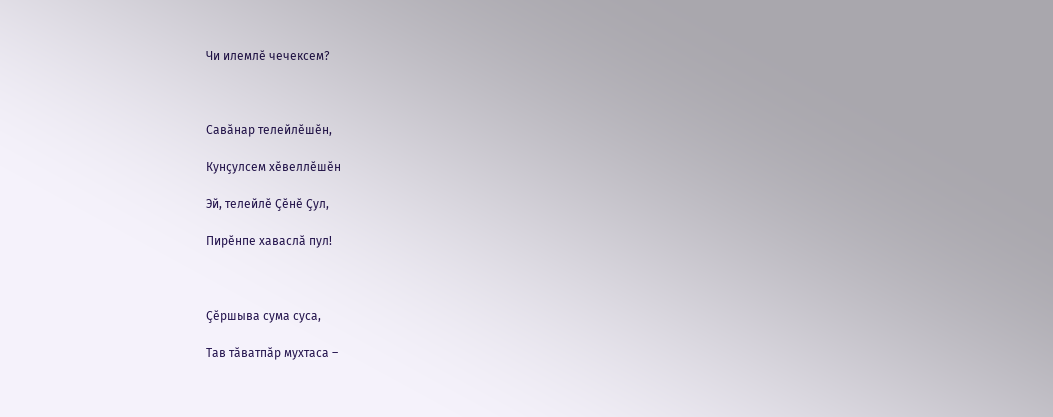Чи илемлӗ чечексем?



Савӑнар телейлӗшӗн,

Кунҫулсем хӗвеллӗшӗн

Эй, телейлӗ Ҫӗнӗ Ҫул,

Пирӗнпе хаваслӑ пул!



Ҫӗршыва сума суса,

Тав тӑватпӑр мухтаса –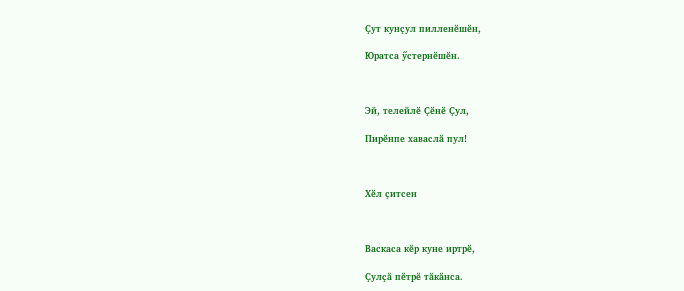Ҫут кунҫул пилленӗшӗн,

Юратса ӳстернӗшӗн.



Эй, телейлӗ Ҫӗнӗ Ҫул,

Пирӗнпе хаваслӑ пул!



Хӗл ҫитсен



Васкаса кӗр куне иртрӗ,

Ҫулҫӑ пӗтрӗ тӑкӑнса.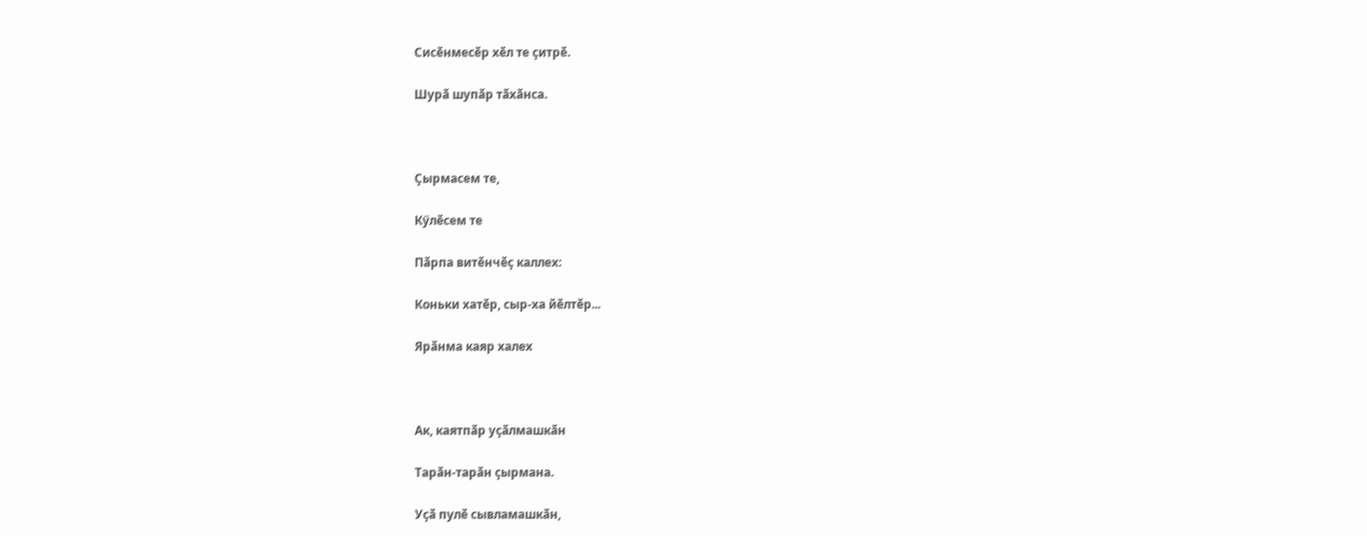Сисӗнмесӗр хӗл те ҫитрӗ.

Шурӑ шупӑр тӑхӑнса.



Ҫырмасем те,

Кӳлӗсем те

Пӑрпа витӗнчӗҫ каллех:

Коньки хатӗр, сыр-ха йӗлтӗр...

Ярӑнма каяр халех



Ак, каятпӑр уҫӑлмашкӑн

Тарӑн-тарӑн ҫырмана.

Уҫӑ пулӗ сывламашкӑн,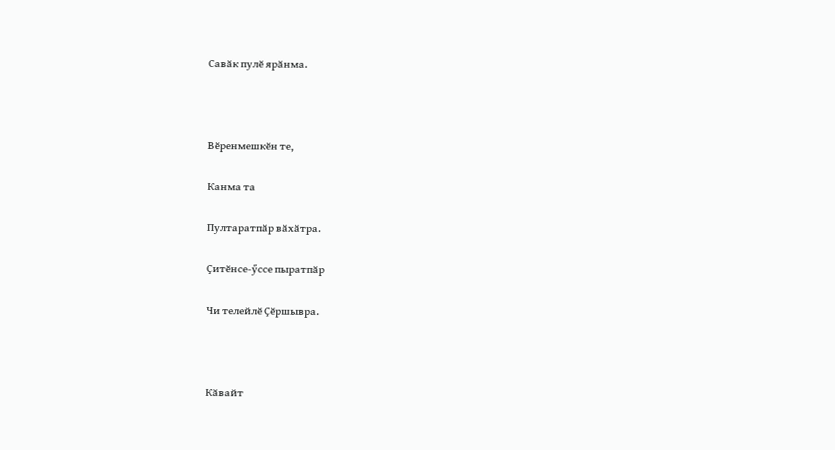Савӑк пулӗ ярӑнма.



Вӗренмешкӗн те,

Канма та

Пултаратпӑр вӑхӑтра.

Ҫитӗнсе-ӳссе пыратпӑр

Чи телейлӗ Ҫӗршывра.



Кӑвайт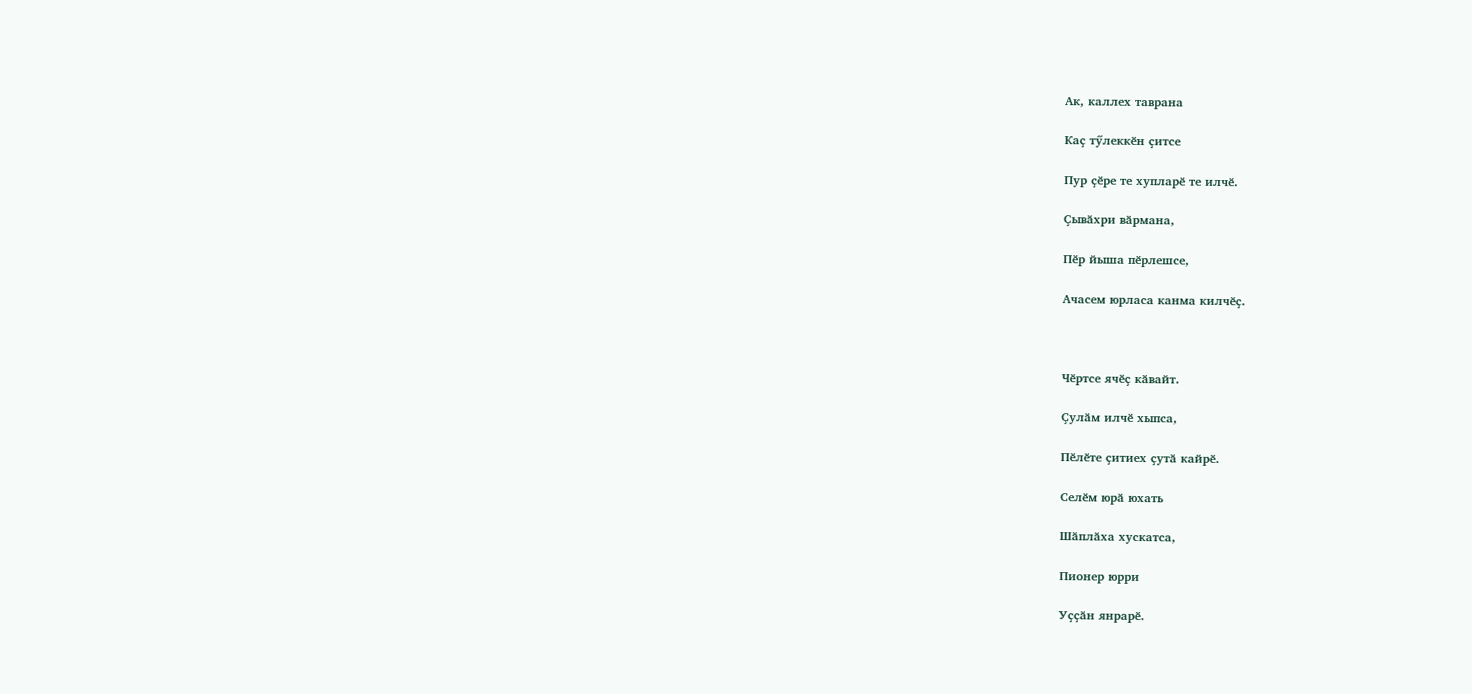Ак, каллех таврана

Каҫ тӳлеккӗн ҫитсе

Пур ҫӗре те хупларӗ те илчӗ.

Ҫывӑхри вӑрмана,

Пӗр йыша пӗрлешсе,

Ачасем юрласа канма килчӗҫ.



Чӗртсе ячӗҫ кӑвайт.

Ҫулӑм илчӗ хыпса,

Пӗлӗте ҫитиех ҫутӑ кайрӗ.

Селӗм юрӑ юхать

Шӑплӑха хускатса,

Пионер юрри

Уҫҫӑн янрарӗ.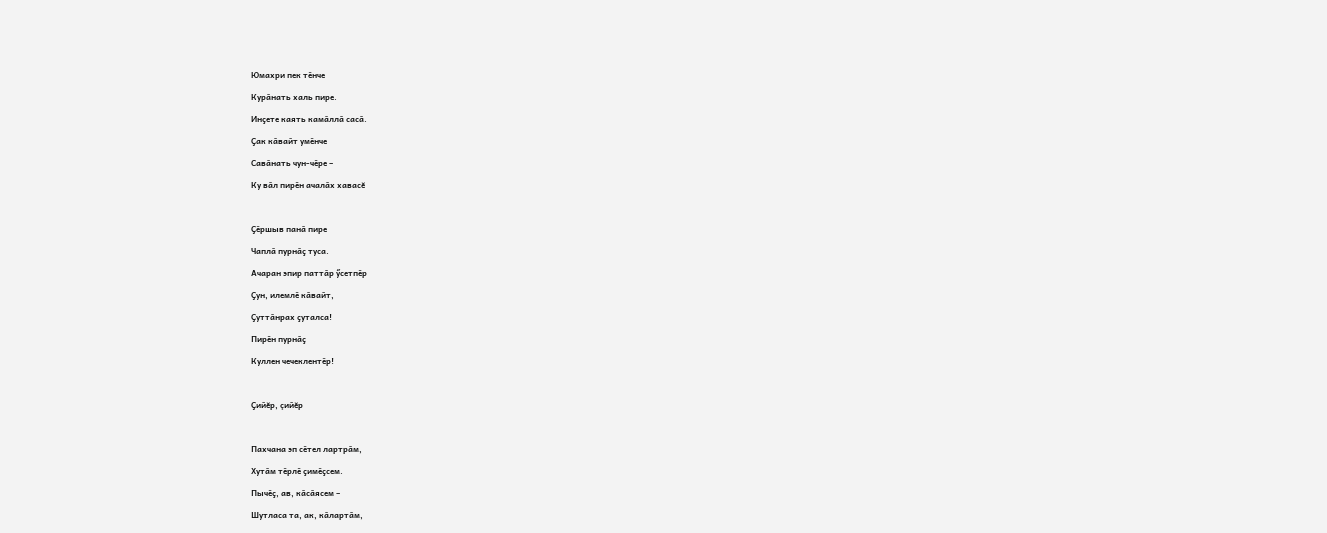Юмахри пек тӗнче

Курӑнать халь пире.

Инҫете каять камӑллӑ сасӑ.

Ҫак кӑвайт умӗнче

Савӑнать чун-чӗре –

Ку вӑл пирӗн ачалӑх хавасĕ



Ҫӗршыв панӑ пире

Чаплӑ пурнӑҫ туса.

Ачаран эпир паттӑр ӳсетпӗр

Ҫун, илемлӗ кӑвайт,

Ҫуттӑнрах ҫуталса!

Пирӗн пурнӑҫ

Куллен чечеклентӗр!



Ҫийĕр, çийĕр



Пахчана эп сӗтел лартрӑм,

Хутӑм тӗрлӗ ҫимӗҫсем.

Пычӗҫ, ав, кӑсӑясем –

Шутласа та, ак, кӑлартӑм,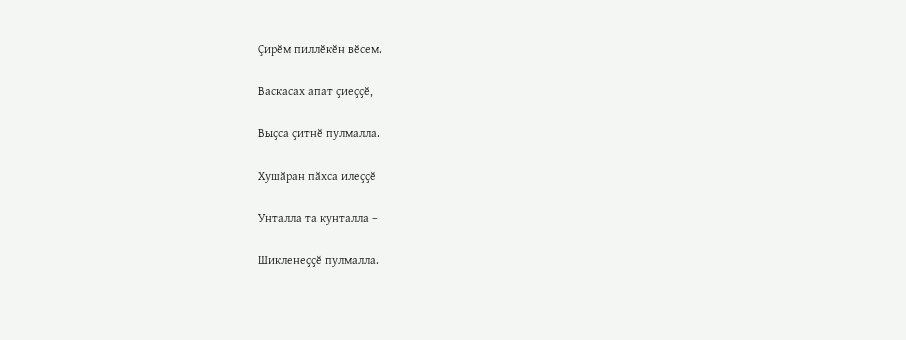Ҫирӗм пиллӗкӗн вӗсем.

Васкасах апат ҫиеҫҫӗ,

Выҫса ҫитнӗ пулмалла.

Хушӑран пӑхса илеҫҫӗ

Унталла та кунталла –

Шикленеҫҫӗ пулмалла.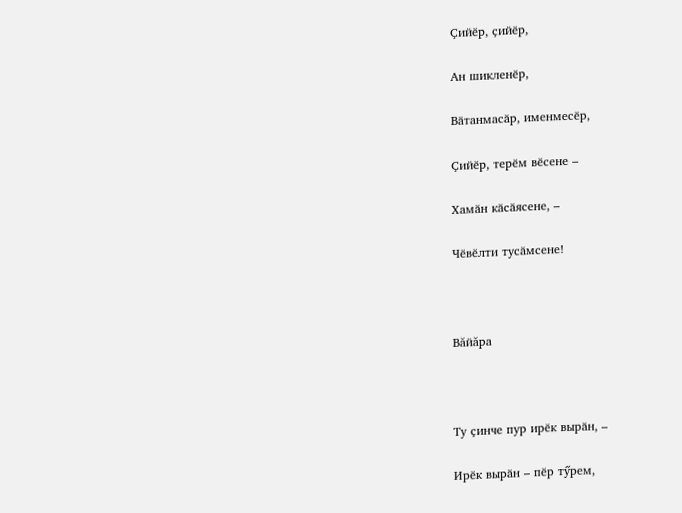Ҫийӗр, ҫийӗр,

Ан шикленӗр,

Вӑтанмасӑр, именмесӗр,

Ҫийӗр, терӗм вӗсене –

Хамӑн кӑсӑясене, –

Чӗвӗлти тусӑмсене!



Вăйăра



Ту ҫинче пур ирӗк вырӑн, –

Ирӗк вырӑн – пӗр тӳрем,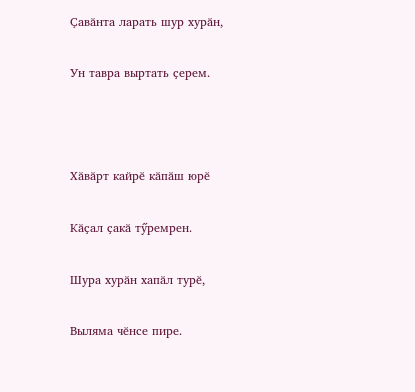Ҫавӑнта ларать шур хурӑн,

Ун тавра выртать ҫерем.



Хӑвӑрт кайрӗ кӑпӑш юрӗ

Кӑҫал ҫакӑ тӳремрен.

Шура хурӑн хапӑл турӗ,

Выляма чӗнсе пире.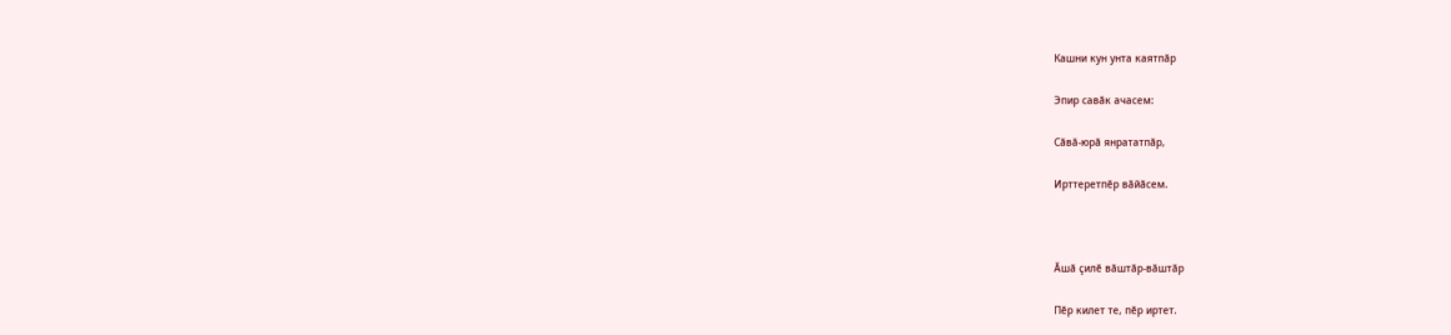Кашни кун унта каятпӑр

Эпир савӑк ачасем:

Сӑвӑ-юрӑ янрататпӑр,

Ирттеретпӗр вӑйӑсем.



Ӑшӑ ҫилӗ вӑштӑр-вӑштӑр

Пӗр килет те, пӗр иртет.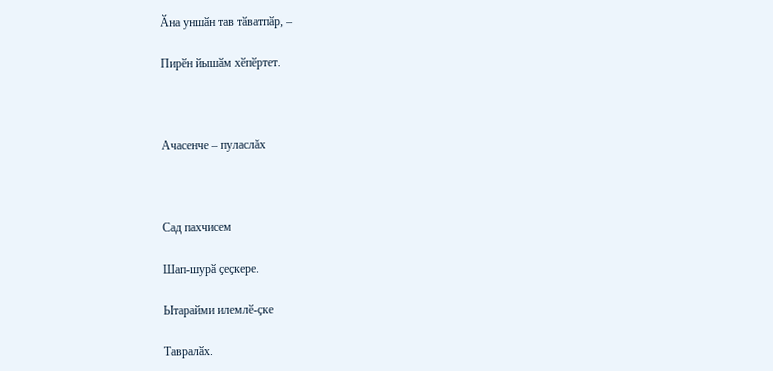Ӑна уншӑн тав тӑватпӑр, –

Пирӗн йышӑм хӗпӗртет.



Ачасенче – пуласлăх



Сад пахчисем

Шап-шурӑ ҫеҫкере.

Ытарайми илемлӗ-ҫке

Тавралӑх.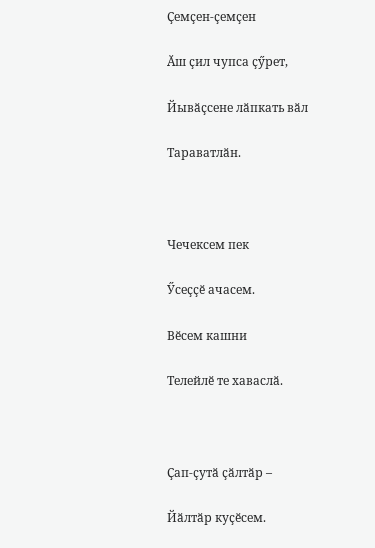Ҫемҫен-ҫемҫен

Ӑш ҫил чупса ҫӳрет,

Йывӑҫсене лӑпкать вӑл

Тараватлӑн.



Чечексем пек

Ӳсеҫҫӗ ачасем.

Вӗсем кашни

Телейлӗ те хаваслӑ.



Ҫап-ҫутӑ ҫӑлтӑр –

Йӑлтӑр куҫӗсем.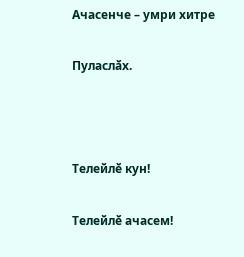Ачасенче – умри хитре

Пуласлӑх.



Телейлӗ кун!

Телейлӗ ачасем!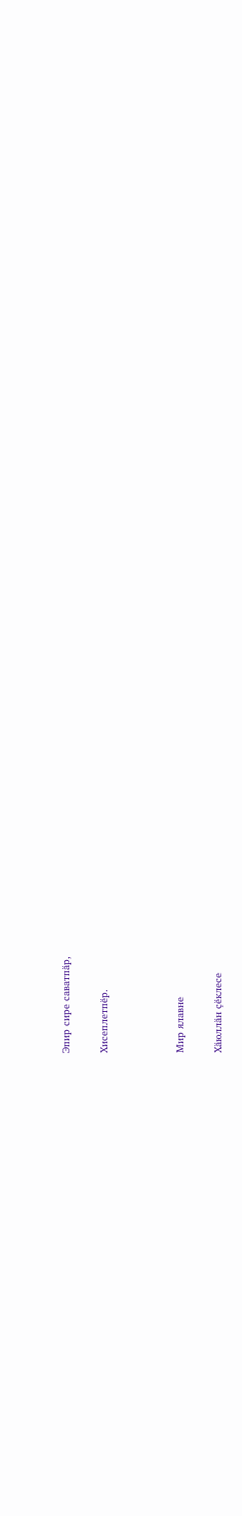Эпир сире саватпӑр,

Хисеплетпӗр.



Мир ялавне

Хӑюллӑн ҫӗклесе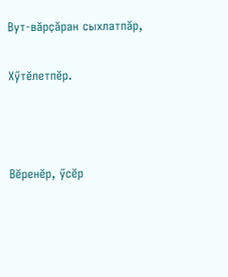Вут-вӑрҫӑран сыхлатпӑр,

Хӳтӗлетпӗр.



Вӗренӗр, ӳсӗр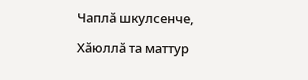Чаплӑ шкулсенче,

Хӑюллӑ та маттур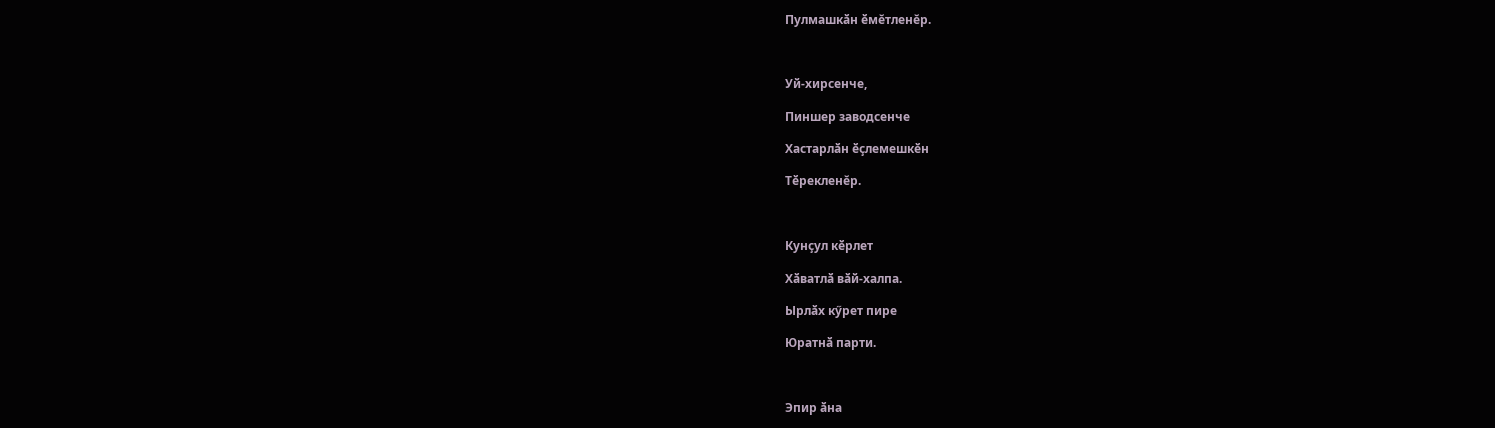Пулмашкӑн ӗмĕтленĕр.



Уй-хирсенче,

Пиншер заводсенче

Хастарлӑн ӗҫлемешкӗн

Тӗрекленĕр.



Кунҫул кӗрлет

Хӑватлӑ вӑй-халпа.

Ырлӑх кӳрет пире

Юратнӑ парти.



Эпир ӑна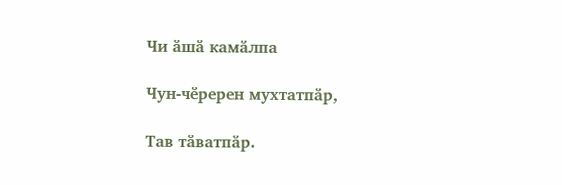Чи ӑшӑ камӑлпа

Чун-чӗререн мухтатпӑр,

Тав тӑватпӑр.